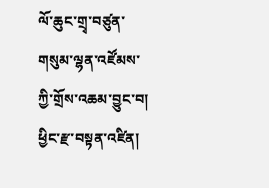ལོ་ཆུང་གྲྭ་བཙུན་གསུམ་ལྷན་འཛོམས་ཀྱི་གྲོས་འཆམ་བྱུང་བ།
ཕྱིང་རྫ་བསྟན་འཛིན།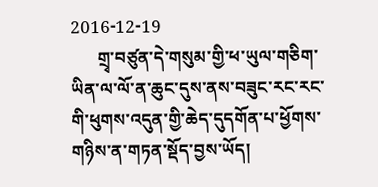2016-12-19
      གྲྭ་བཙུན་དེ་གསུམ་གྱི་ཕ་ཡུལ་གཅིག་ཡིན་ལ་ལོ་ན་ཆུང་དུས་ནས་བཟུང་རང་རང་གི་ཕུགས་འདུན་གྱི་ཆེད་དུདགོན་པ་ཕྱོགས་གཉིས་ན་གཏན་སྡོད་བྱས་ཡོད།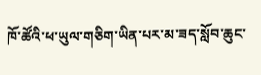ཁོ་ཚོའི་ཕ་ཡུལ་གཅིག་ཡིན་པར་མ་ཟད་སློབ་ཆུང་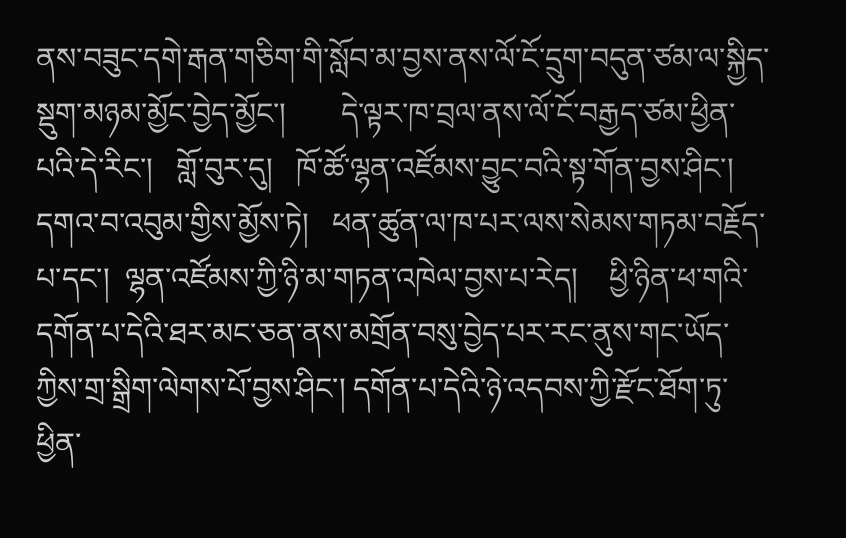ནས་བཟུང་དགེ་རྒན་གཅིག་གི་སློབ་མ་བྱས་ནས་ལོ་ངོ་དྲུག་བདུན་ཙམ་ལ་སྐྱིད་སྡུག་མཉམ་མྱོང་བྱེད་མྱོང་།       དེ་ལྟར་ཁ་བྲལ་ནས་ལོ་ངོ་བརྒྱད་ཙམ་ཕྱིན་པའི་དེ་རིང་།   གློ་བུར་དུ།   ཁོ་ཚོ་ལྷན་འཛོམས་བྱུང་བའི་སྟ་གོན་བྱས་ཤིང་།   དགའ་བ་འབུམ་གྱིས་མྱོས་ཏེ།   ཕན་ཚུན་ལ་ཁ་པར་ལས་སེམས་གཏམ་བརྗོད་པ་དང་།  ལྷན་འཛོམས་ཀྱི་ཉི་མ་གཏན་འཁེལ་བྱས་པ་རེད།    ཕྱི་ཉིན་ཕ་གའི་དགོན་པ་དེའི་ཐར་མང་ཅན་ནས་མགྲོན་བསུ་བྱེད་པར་རང་ནུས་གང་ཡོད་ཀྱིས་གྲ་སྒྲིག་ལེགས་པོ་བྱས་ཤིང་། དགོན་པ་དེའི་ཉེ་འདབས་ཀྱི་རྫོང་ཐོག་ཏུ་ཕྱིན་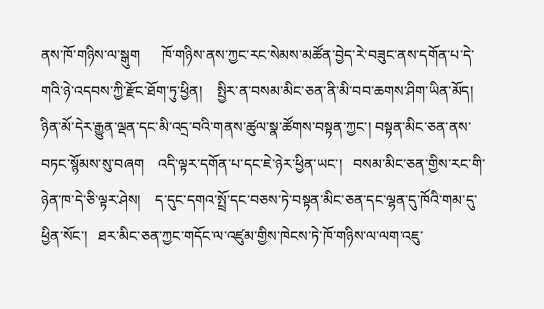ནས་ཁོ་གཉིས་ལ་སྒུག      ཁོ་གཉིས་ནས་ཀྱང་རང་སེམས་མཚོན་བྱེད་རེ་བཟུང་ནས་དགོན་པ་དེ་གའི་ཉེ་འདབས་ཀྱི་རྫོང་ཐོག་ཏུ་ཕྱིན།    སྤྱིར་ན་བསམ་མིང་ཅན་ནི་མི་བབ་ཆགས་ཤིག་ཡིན་མོད།    ཉིན་མོ་དེར་རྒྱུན་ལྡན་དང་མི་འདྲ་བའི་གནས་ཚུལ་སྣ་ཚོགས་བསྟན་ཀྱང་། བསྟན་མིང་ཅན་ནས་བཏང་སྙོམས་སུ་བཞག    འདི་ལྟར་དགོན་པ་དང་ཇེ་ཉེར་ཕྱིན་ཡང་།   བསམ་མིང་ཅན་གྱིས་རང་གི་ཉེན་ཁ་དེ་ཅི་ལྟར་ཤེས།    ད་དུང་དགའ་སྤྲོ་དང་བཅས་ཏེ་བསྟན་མིང་ཅན་དང་ལྷན་དུ་ཁོའི་གམ་དུ་ཕྱིན་སོང་།   ཐར་མིང་ཅན་ཀྱང་གདོང་ལ་འཛུམ་གྱིས་ཁེངས་ཏེ་ཁོ་གཉིས་ལ་ལག་འཇུ་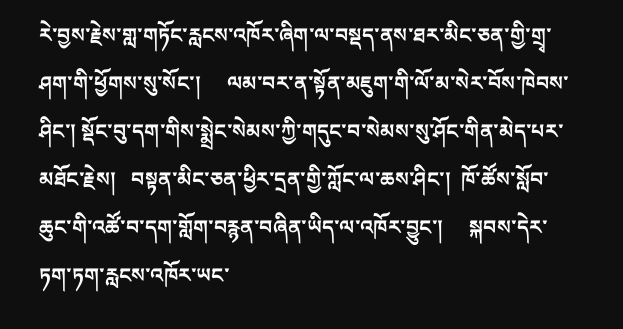རེ་བྱས་རྗེས་གླ་གཏོང་རླངས་འཁོར་ཞིག་ལ་བསྡད་ནས་ཐར་མིང་ཅན་གྱི་གྲྭ་ཤག་གི་ཕྱོགས་སུ་སོང་།     ལམ་བར་ན་སྟོན་མཇུག་གི་ལོ་མ་སེར་བོས་ཁེབས་ཤིང་། སྡོང་བུ་དག་གིས་སྨྲེང་སེམས་ཀྱི་གདུང་བ་སེམས་སུ་ཤོང་གིན་མེད་པར་མཐོང་རྗེས།   བསྟན་མིང་ཅན་ཕྱིར་དྲན་གྱི་ཀློང་ལ་ཆས་ཤིང་།  ཁོ་ཚོས་སློབ་ཆུང་གི་འཚོ་བ་དག་གློག་བརྙན་བཞིན་ཡིད་ལ་འཁོར་བྱུང་།     སྐབས་དེར་ཏག་ཏག་རླངས་འཁོར་ཡང་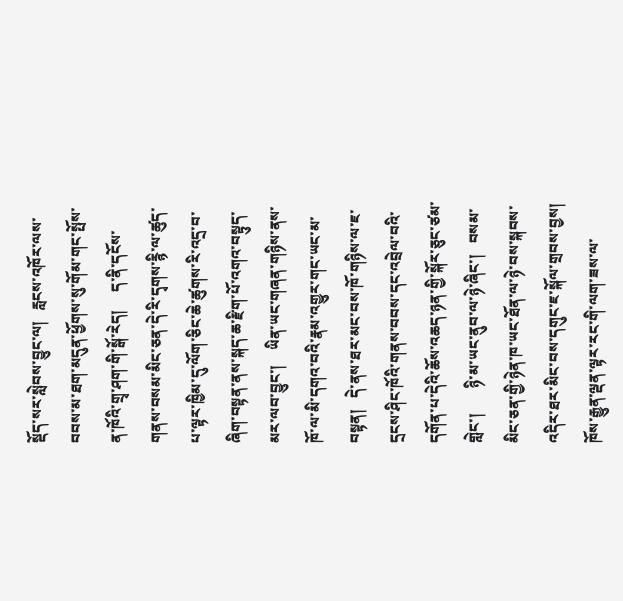སྡོད་སར་སླེབས་བྱུང་ལ།   རླངས་འཁོར་ལས་བབས་མ་ཐག་མདུན་ཕྱོགས་སུ་གོམ་གང་སྤོས་ན་ཁོའི་གྲྭ་ཤག་གི་སྒོ་རེད།     ད་ནི་དངོས་གནས་བསམ་མིང་ཅན་དེ་རི་དྭགས་རྙི་ལ་ཚུད་པ་ལྟར་ཁྱིམ་དུ་ལོག་ཅིང་ཆེ་ཚུགས་རི་འདྲ་བ་ཞིག་བསྟན་ནས་སྐད་ཆ་རྫིག་པོ་འགའ་བསྟུད་མར་ལབ་བྱུང་།    ཡིན་ཡང་གཞན་གཉིས་ནས་ཁོ་ལ་མི་དགའ་བའི་རྣམ་འགྱུར་གང་ཡང་མ་བསྟན།   དེ་ནས་ཐར་མང་བས་ཁོ་གཉིས་ལ་ཇ་དྲངས་ཤིང་ཁོའི་གནས་བབས་དང་འབྲེལ་བའི་དགོན་པ་དེའི་ཆོས་འཆད་ཉན་གྱི་སྐོར་ཅུང་ཙམ་གླེང་།       ཉི་མ་ཡང་ནུབ་ལ་ཉེ་ཞིང་།   བསམ་མིང་ཅན་གྱི་ཉེན་ཁ་ཡང་ཐོན་ལ་ཉེ་བས་སྐབས་འདིར་ཐར་མིང་བས་དགུང་ཇ་སྐོལ་གྲབས་བྱས།    ཁོས་རྒྱུན་ལྡན་ལྟར་རང་གི་ལག་ཟས་ལ་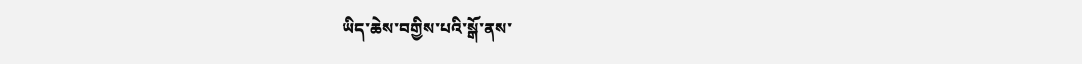ཡིད་ཆེས་བགྱིས་པའི་སྒོ་ནས་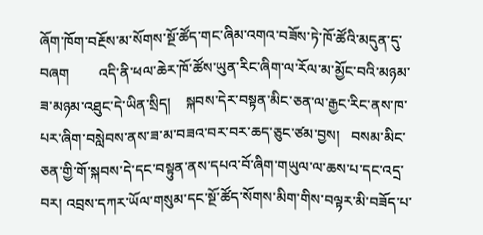ཞོག་ཁོག་བརྔོས་མ་སོགས་སྔོ་ཚོད་གང་ཞིམ་འགའ་བཟོས་ཏེ་ཁོ་ཚོའི་མདུན་དུ་བཞག        འདི་ནི་ཕལ་ཆེར་ཁོ་ཚོས་ཡུན་རིང་ཞིག་ལ་རོལ་མ་མྱོང་བའི་མཉམ་ཟ་མཉམ་འཐུང་དེ་ཡིན་སྲིད།    སྐབས་དེར་བསྟན་མིང་ཅན་ལ་རྒྱང་རིང་ནས་ཁ་པར་ཞིག་བསླེབས་ནས་ཟ་མ་བཟའ་བར་བར་ཆད་ཅུང་ཙམ་བྱས།   བསམ་མིང་ཅན་གྱི་གོ་སྐབས་དེ་དང་བསྟུན་ནས་དཔའ་བོ་ཞིག་གཡུལ་ལ་ཆས་པ་དང་འདྲ་བར། འབྲས་དཀར་ཡོལ་གསུམ་དང་སྔོ་ཚོད་སོགས་མིག་གིས་བལྟར་མི་བཟོད་པ་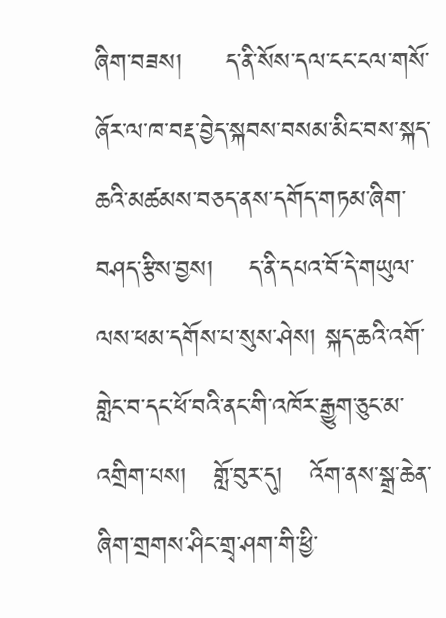ཞིག་བཟས།     ད་ནི་སོས་དལ་ངང་ངལ་གསོ་ཞོར་ལ་ཁ་བརྡ་བྱེད་སྐབས་བསམ་མིང་བས་སྐད་ཆའི་མཚམས་བཅད་ནས་དགོད་གཏམ་ཞིག་བཤད་རྩིས་བྱས།    ད་ནི་དཔའ་བོ་དེ་གཡུལ་ལས་ཕམ་དགོས་པ་སུས་ཤེས། སྐད་ཆའི་འགོ་གླེང་བ་དང་ཕོ་བའི་ནང་གི་འཁོར་རྒྱུག་ཅུང་མ་འགྲིག་པས།   གློ་བུར་དུ།   འོག་ནས་སྒྲ་ཆེན་ཞིག་གྲགས་ཤིང་གྲྭ་ཤག་གི་ཕྱི་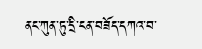ནང་ཀུན་ཏུ་དྲི་ངན་བཟོད་དཀའ་བ་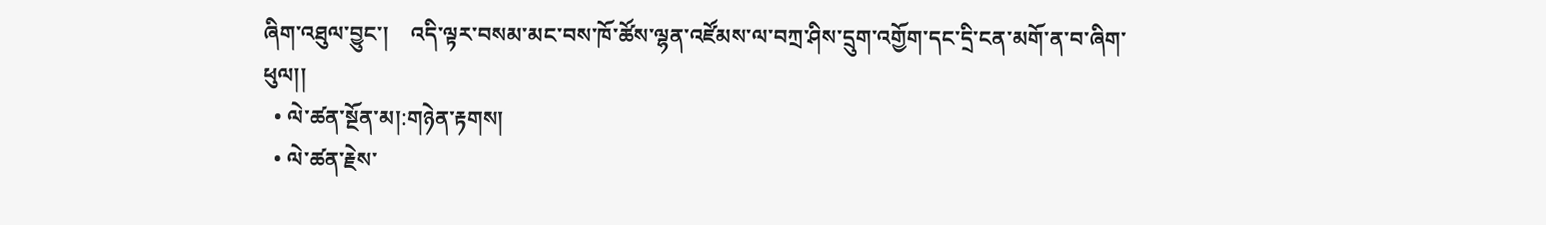ཞིག་འཐུལ་བྱུང་།    འདི་ལྟར་བསམ་མང་བས་ཁོ་ཚོས་ལྷན་འཛོམས་ལ་བཀྲ་ཤིས་དྲུག་འགྱོག་དང་དྲི་ངན་མགོ་ན་བ་ཞིག་ཕུལ།།
  • ལེ་ཚན་སྔོན་མ།:གཉེན་རྟགས།
  • ལེ་ཚན་རྗེས་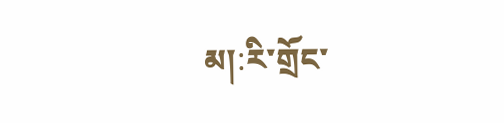མ།:རི་གྲོང་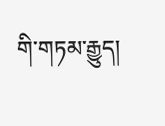གི་གཏམ་རྒྱུད།